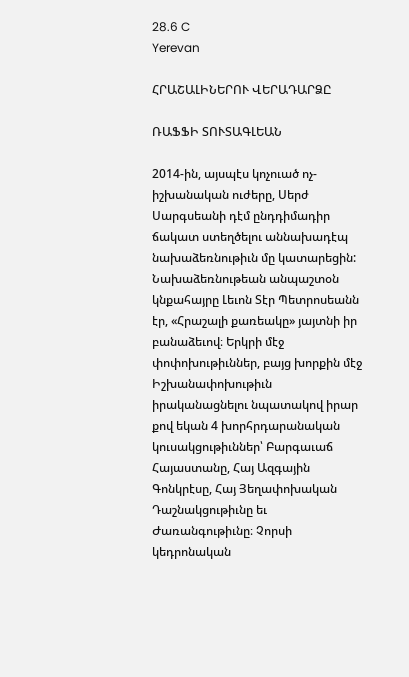28.6 C
Yerevan

ՀՐԱՇԱԼԻՆԵՐՈՒ ՎԵՐԱԴԱՐՁԸ

ՌԱՖՖԻ ՏՈՒՏԱԳԼԵԱՆ

2014-ին, այսպէս կոչուած ոչ-իշխանական ուժերը, Սերժ Սարգսեանի դէմ ընդդիմադիր ճակատ ստեղծելու աննախադէպ նախաձեռնութիւն մը կատարեցին: Նախաձեռնութեան անպաշտօն կնքահայրը Լեւոն Տէր Պետրոսեանն էր, «Հրաշալի քառեակը» յայտնի իր բանաձեւով։ Երկրի մէջ փոփոխութիւններ, բայց խորքին մէջ Իշխանափոխութիւն իրականացնելու նպատակով իրար քով եկան 4 խորհրդարանական կուսակցութիւններ՝ Բարգաւաճ Հայաստանը, Հայ Ազգային Գոնկրէսը, Հայ Յեղափոխական Դաշնակցութիւնը եւ Ժառանգութիւնը։ Չորսի կեդրոնական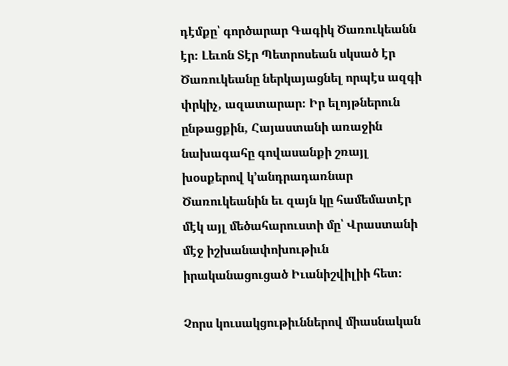դէմքը՝ գործարար Գագիկ Ծառուկեանն էր։ Լեւոն Տէր Պետրոսեան սկսած էր Ծառուկեանը ներկայացնել որպէս ազգի փրկիչ, ազատարար։ Իր ելոյթներուն ընթացքին, Հայաստանի առաջին նախագահը գովասանքի շռայլ խօսքերով կ՚անդրադառնար Ծառուկեանին եւ զայն կը համեմատէր մէկ այլ մեծահարուստի մը՝ Վրաստանի մէջ իշխանափոխութիւն իրականացուցած Իւանիշվիլիի հետ։

Չորս կուսակցութիւններով միասնական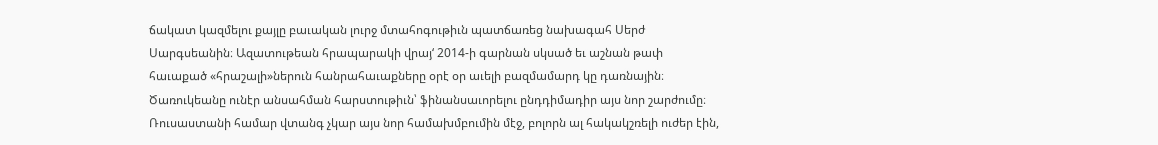ճակատ կազմելու քայլը բաւական լուրջ մտահոգութիւն պատճառեց նախագահ Սերժ Սարգսեանին։ Ազատութեան հրապարակի վրայ‘ 2014‑ի գարնան սկսած եւ աշնան թափ հաւաքած «հրաշալի»ներուն հանրահաւաքները օրէ օր աւելի բազմամարդ կը դառնային։ Ծառուկեանը ունէր անսահման հարստութիւն՝ ֆինանսաւորելու ընդդիմադիր այս նոր շարժումը։ Ռուսաստանի համար վտանգ չկար այս նոր համախմբումին մէջ, բոլորն ալ հակակշռելի ուժեր էին,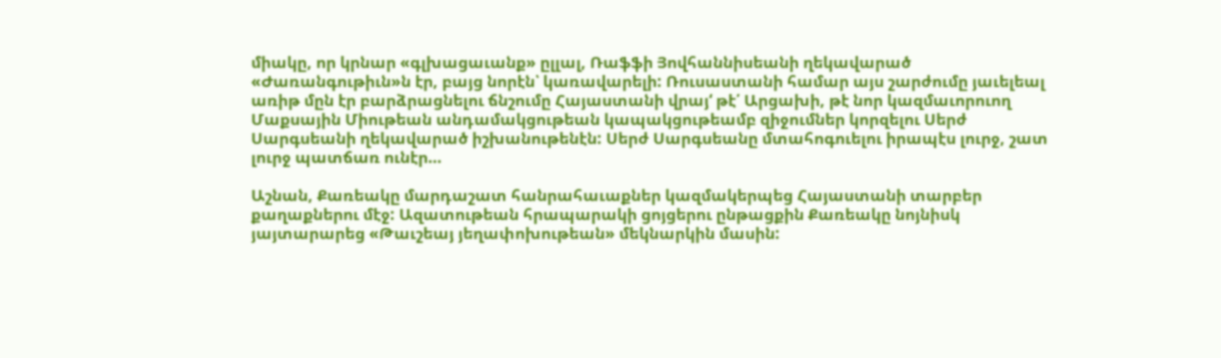միակը, որ կրնար «գլխացաւանք» ըլլալ, Ռաֆֆի Յովհաննիսեանի ղեկավարած «Ժառանգութիւն»ն էր, բայց նորէն՝ կառավարելի: Ռուսաստանի համար այս շարժումը յաւելեալ առիթ մըն էր բարձրացնելու ճնշումը Հայաստանի վրայ‘ թէ՛ Արցախի, թէ նոր կազմաւորուող Մաքսային Միութեան անդամակցութեան կապակցութեամբ զիջումներ կորզելու Սերժ Սարգսեանի ղեկավարած իշխանութենէն: Սերժ Սարգսեանը մտահոգուելու իրապէս լուրջ, շատ լուրջ պատճառ ունէր…

Աշնան, Քառեակը մարդաշատ հանրահաւաքներ կազմակերպեց Հայաստանի տարբեր քաղաքներու մէջ: Ազատութեան հրապարակի ցոյցերու ընթացքին Քառեակը նոյնիսկ յայտարարեց «Թաւշեայ յեղափոխութեան» մեկնարկին մասին: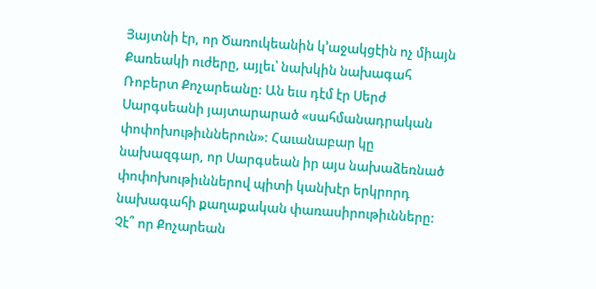Յայտնի էր, որ Ծառուկեանին կ’աջակցէին ոչ միայն Քառեակի ուժերը, այլեւ՝ նախկին նախագահ Ռոբերտ Քոչարեանը: Ան եւս դէմ էր Սերժ Սարգսեանի յայտարարած «սահմանադրական փոփոխութիւններուն»: Հաւանաբար կը նախազգար, որ Սարգսեան իր այս նախաձեռնած փոփոխութիւններով պիտի կանխէր երկրորդ նախագահի քաղաքական փառասիրութիւնները: Չէ՞ որ Քոչարեան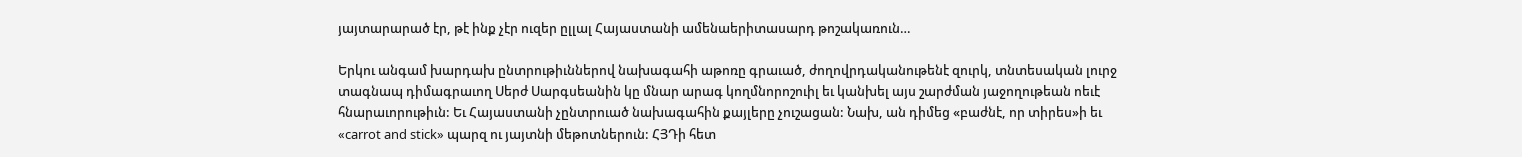յայտարարած էր, թէ ինք չէր ուզեր ըլլալ Հայաստանի ամենաերիտասարդ թոշակառուն…

Երկու անգամ խարդախ ընտրութիւններով նախագահի աթոռը գրաւած, ժողովրդականութենէ զուրկ, տնտեսական լուրջ տագնապ դիմագրաւող Սերժ Սարգսեանին կը մնար արագ կողմնորոշուիլ եւ կանխել այս շարժման յաջողութեան ոեւէ հնարաւորութիւն: Եւ Հայաստանի չընտրուած նախագահին քայլերը չուշացան: Նախ, ան դիմեց «բաժնէ, որ տիրես»ի եւ «carrot and stick» պարզ ու յայտնի մեթոտներուն: ՀՅԴի հետ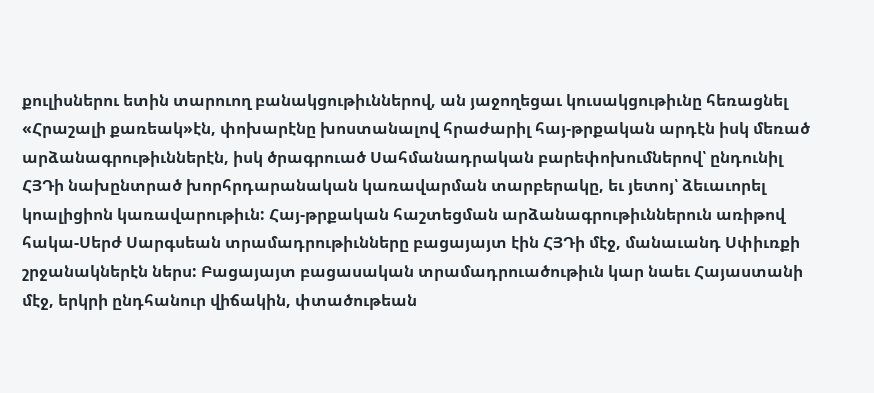քուլիսներու ետին տարուող բանակցութիւններով, ան յաջողեցաւ կուսակցութիւնը հեռացնել «Հրաշալի քառեակ»էն, փոխարէնը խոստանալով հրաժարիլ հայ-թրքական արդէն իսկ մեռած արձանագրութիւններէն, իսկ ծրագրուած Սահմանադրական բարեփոխումներով՝ ընդունիլ ՀՅԴի նախընտրած խորհրդարանական կառավարման տարբերակը, եւ յետոյ՝ ձեւաւորել կոալիցիոն կառավարութիւն: Հայ-թրքական հաշտեցման արձանագրութիւններուն առիթով հակա-Սերժ Սարգսեան տրամադրութիւնները բացայայտ էին ՀՅԴի մէջ, մանաւանդ Սփիւռքի շրջանակներէն ներս: Բացայայտ բացասական տրամադրուածութիւն կար նաեւ Հայաստանի մէջ, երկրի ընդհանուր վիճակին, փտածութեան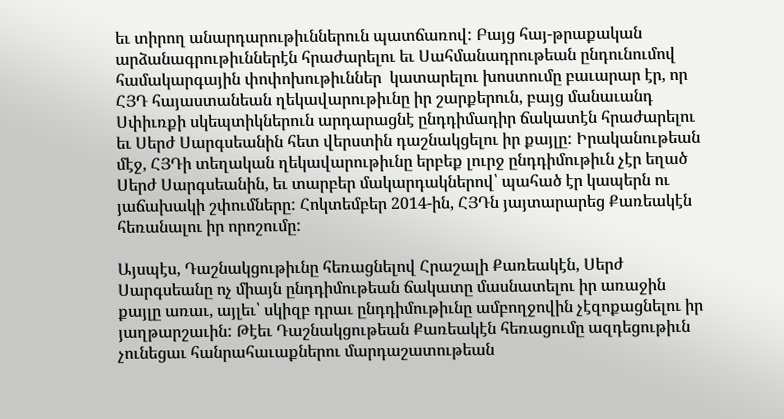եւ տիրող անարդարութիւններուն պատճառով: Բայց հայ-թրաքական արձանագրութիւններէն հրաժարելու եւ Սահմանադրութեան ընդունումով համակարգային փոփոխութիւններ  կատարելու խոստումը բաւարար էր, որ ՀՅԴ հայաստանեան ղեկավարութիւնը իր շարքերուն, բայց մանաւանդ Սփիւռքի սկեպտիկներուն արդարացնէ ընդդիմադիր ճակատէն հրաժարելու եւ Սերժ Սարգսեանին հետ վերստին դաշնակցելու իր քայլը: Իրականութեան մէջ, ՀՅԴի տեղական ղեկավարութիւնը երբեք լուրջ ընդդիմութիւն չէր եղած Սերժ Սարգսեանին, եւ տարբեր մակարդակներով՝ պահած էր կապերն ու յաճախակի շփումները: Հոկտեմբեր 2014-ին, ՀՅԴն յայտարարեց Քառեակէն հեռանալու իր որոշումը:

Այսպէս, Դաշնակցութիւնը հեռացնելով Հրաշալի Քառեակէն, Սերժ Սարգսեանը ոչ միայն ընդդիմութեան ճակատը մասնատելու իր առաջին քայլը առաւ, այլեւ՝ սկիզբ դրաւ ընդդիմութիւնը ամբողջովին չէզոքացնելու իր յաղթարշաւին: Թէեւ Դաշնակցութեան Քառեակէն հեռացումը ազդեցութիւն չունեցաւ հանրահաւաքներու մարդաշատութեան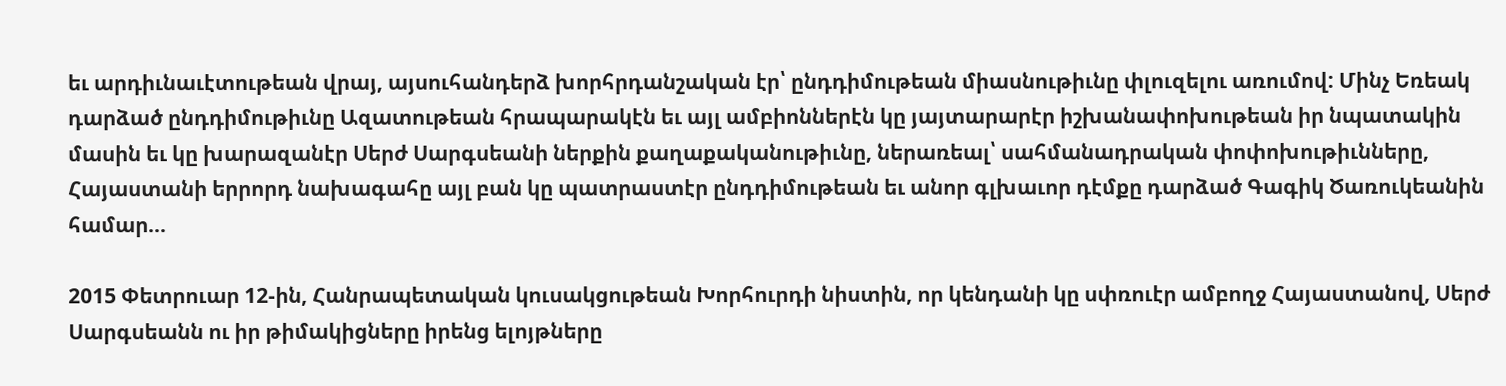եւ արդիւնաւէտութեան վրայ, այսուհանդերձ խորհրդանշական էր՝ ընդդիմութեան միասնութիւնը փլուզելու առումով: Մինչ Եռեակ դարձած ընդդիմութիւնը Ազատութեան հրապարակէն եւ այլ ամբիոններէն կը յայտարարէր իշխանափոխութեան իր նպատակին մասին եւ կը խարազանէր Սերժ Սարգսեանի ներքին քաղաքականութիւնը, ներառեալ՝ սահմանադրական փոփոխութիւնները, Հայաստանի երրորդ նախագահը այլ բան կը պատրաստէր ընդդիմութեան եւ անոր գլխաւոր դէմքը դարձած Գագիկ Ծառուկեանին համար…

2015 Փետրուար 12-ին, Հանրապետական կուսակցութեան Խորհուրդի նիստին, որ կենդանի կը սփռուէր ամբողջ Հայաստանով, Սերժ Սարգսեանն ու իր թիմակիցները իրենց ելոյթները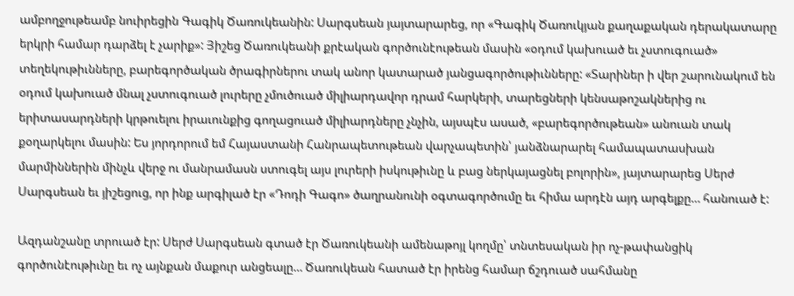ամբողջութեամբ նուիրեցին Գագիկ Ծառուկեանին: Սարգսեան յայտարարեց, որ «Գագիկ Ծառուկյան քաղաքական դերակատարը երկրի համար դարձել է չարիք»: Յիշեց Ծառուկեանի քրէական գործունէութեան մասին «օդում կախուած եւ չստուգուած» տեղեկութիւնները, բարեգործական ծրագիրներու տակ անոր կատարած յանցագործութիւնները: «Տարիներ ի վեր շարունակում են օդում կախուած մնալ չստուգուած լուրերը չմուծուած միլիարդավոր դրամ հարկերի, տարեցների կենսաթոշակներից ու երիտասարդների կրթուելու իրաւունքից գողացուած միլիարդները չնչին, այսպէս ասած, «բարեգործութեան» անուան տակ քօղարկելու մասին: Ես յորդորում եմ Հայաստանի Հանրապետութեան վարչապետին՝ յանձնարարել համապատասխան մարմիններին մինչև վերջ ու մանրամասն ստուգել այս լուրերի իսկութիւնը և բաց ներկայացնել բոլորին», յայտարարեց Սերժ Սարգսեան եւ յիշեցուց, որ ինք արգիլած էր «Դոդի Գագո» ծաղրանունի օգտագործումը եւ հիմա արդէն այդ արգելքը… հանուած է:

Ազդանշանը տրուած էր: Սերժ Սարգսեան գտած էր Ծառուկեանի ամենաթոյլ կողմը՝ տնտեսական իր ոչ-թափանցիկ գործունէութիւնը եւ ոչ այնքան մաքուր անցեալը… Ծառուկեան հատած էր իրենց համար ճշդուած սահմանը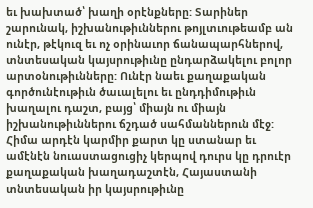եւ խախտած՝ խաղի օրէնքները: Տարիներ շարունակ, իշխանութիւններու թոյլտւութեամբ ան ունէր, թէկուզ եւ ոչ օրինաւոր ճանապարհներով, տնտեսական կայսրութիւնը ընդարձակելու բոլոր արտօնութիւնները: Ունէր նաեւ քաղաքական գործունէութիւն ծաւալելու եւ ընդդիմութիւն խաղալու դաշտ, բայց՝ միայն ու միայն իշխանութիւններու ճշդած սահմաններուն մէջ: Հիմա արդէն կարմիր քարտ կը ստանար եւ ամէնէն նուաստացուցիչ կերպով դուրս կը դրուէր քաղաքական խաղադաշտէն, Հայաստանի տնտեսական իր կայսրութիւնը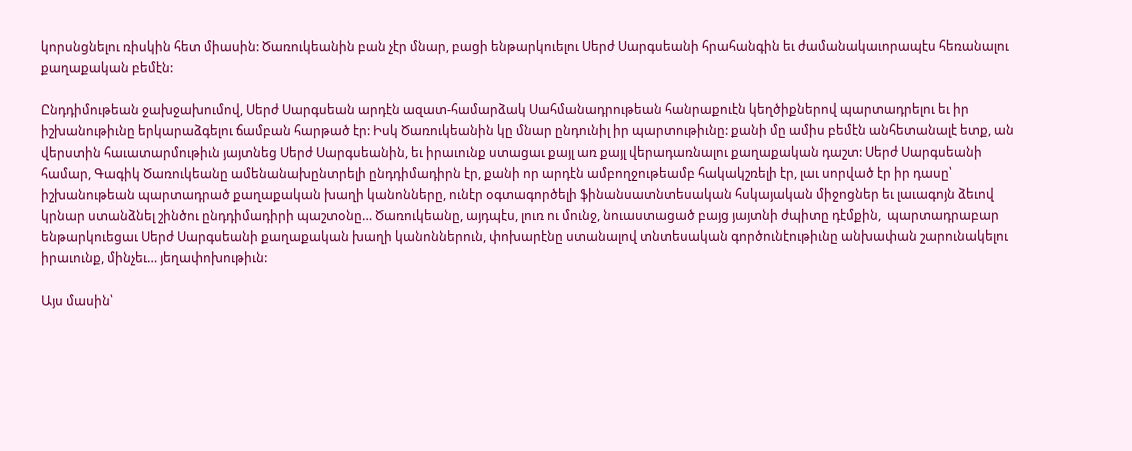կորսնցնելու ռիսկին հետ միասին: Ծառուկեանին բան չէր մնար, բացի ենթարկուելու Սերժ Սարգսեանի հրահանգին եւ ժամանակաւորապէս հեռանալու քաղաքական բեմէն:

Ընդդիմութեան ջախջախումով, Սերժ Սարգսեան արդէն ազատ-համարձակ Սահմանադրութեան հանրաքուէն կեղծիքներով պարտադրելու եւ իր իշխանութիւնը երկարաձգելու ճամբան հարթած էր: Իսկ Ծառուկեանին կը մնար ընդունիլ իր պարտութիւնը: քանի մը ամիս բեմէն անհետանալէ ետք, ան վերստին հաւատարմութիւն յայտնեց Սերժ Սարգսեանին, եւ իրաւունք ստացաւ քայլ առ քայլ վերադառնալու քաղաքական դաշտ: Սերժ Սարգսեանի համար, Գագիկ Ծառուկեանը ամենանախընտրելի ընդդիմադիրն էր, քանի որ արդէն ամբողջութեամբ հակակշռելի էր, լաւ սորված էր իր դասը՝ իշխանութեան պարտադրած քաղաքական խաղի կանոնները, ունէր օգտագործելի ֆինանսատնտեսական հսկայական միջոցներ եւ լաւագոյն ձեւով կրնար ստանձնել շինծու ընդդիմադիրի պաշտօնը… Ծառուկեանը, այդպէս, լուռ ու մունջ, նուաստացած բայց յայտնի ժպիտը դէմքին,  պարտադրաբար ենթարկուեցաւ Սերժ Սարգսեանի քաղաքական խաղի կանոններուն, փոխարէնը ստանալով տնտեսական գործունէութիւնը անխափան շարունակելու իրաւունք, մինչեւ… յեղափոխութիւն:

Այս մասին՝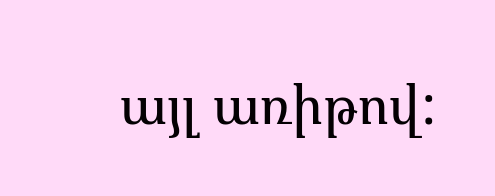այլ առիթով: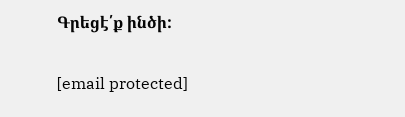Գրեցէ՛ք ինծի:

[email protected]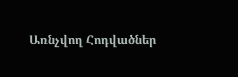Առնչվող Հոդվածներ